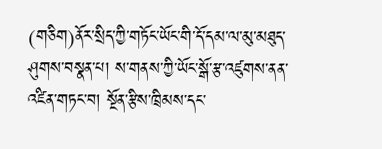(གཅིག)ནོར་སྲིད་ཀྱི་གཏོང་ཡོང་གི་དོ་དམ་ལ་མུ་མཐུད་ཤུགས་བསྣན་པ། ས་གནས་ཀྱི་ཡོང་སྒོ་རྩ་འཛུགས་ནན་འཛིན་གཏང་བ། སྔོན་རྩིས་ཁྲིམས་དང་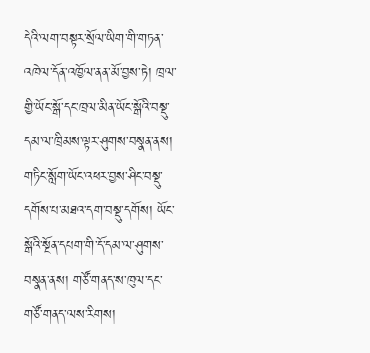དེའི་ལག་བསྟར་སྲོལ་ཡིག་གི་གཏན་འཁེལ་དོན་འཁྱོལ་ནན་མོ་བྱས་ཏེ། ཁྲལ་གྱི་ཡོང་སྒོ་དང་ཁྲལ་མིན་ཡོང་སྒོའི་བསྡུ་དམ་ལ་ཁྲིམས་ལྟར་ཤུགས་བསྣན་ནས། གཏིང་སློག་ཡོང་འཕར་བྱས་ཤིང་བསྡུ་དགོས་པ་མཐའ་དག་བསྡུ་དགོས། ཡོང་སྒོའི་སྔོན་དཔག་གི་དོ་དམ་ལ་ཤུགས་བསྣན་ནས། གཙོ་གནད་ས་ཁུལ་དང་གཙོ་གནད་ལས་རིགས།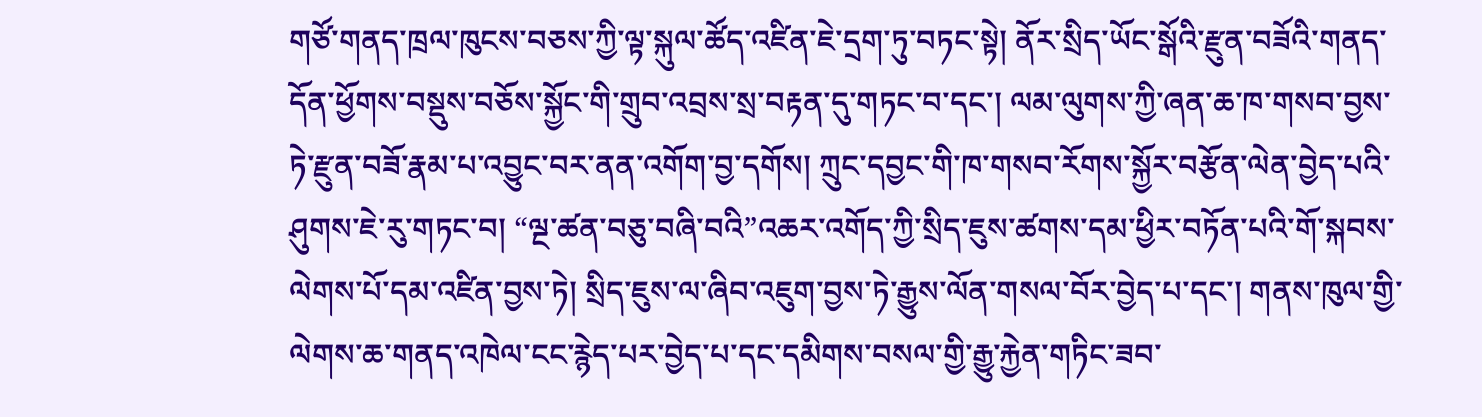གཙོ་གནད་ཁྲལ་ཁུངས་བཅས་ཀྱི་ལྟ་སྐུལ་ཚོད་འཛིན་ཇེ་དྲག་ཏུ་བཏང་སྟེ། ནོར་སྲིད་ཡོང་སྒོའི་རྫུན་བཟོའི་གནད་དོན་ཕྱོགས་བསྡུས་བཅོས་སྐྱོང་གི་གྲུབ་འབྲས་སྲ་བརྟན་དུ་གཏང་བ་དང་། ལམ་ལུགས་ཀྱི་ཞན་ཆ་ཁ་གསབ་བྱས་ཏེ་རྫུན་བཟོ་རྣམ་པ་འབྱུང་བར་ནན་འགོག་བྱ་དགོས། ཀྲུང་དབྱང་གི་ཁ་གསབ་རོགས་སྐྱོར་བརྩོན་ལེན་བྱེད་པའི་ཤུགས་ཇེ་རུ་གཏང་བ། “ལྔ་ཚན་བཅུ་བཞི་བའི”འཆར་འགོད་ཀྱི་སྲིད་ཇུས་ཚགས་དམ་ཕྱིར་བཏོན་པའི་གོ་སྐབས་ལེགས་པོ་དམ་འཛིན་བྱས་ཏེ། སྲིད་ཇུས་ལ་ཞིབ་འཇུག་བྱས་ཏེ་རྒྱུས་ལོན་གསལ་བོར་བྱེད་པ་དང་། གནས་ཁུལ་གྱི་ལེགས་ཆ་གནད་འཁེལ་ངང་རྙེད་པར་བྱེད་པ་དང་དམིགས་བསལ་གྱི་རྒྱུ་རྐྱེན་གཏིང་ཟབ་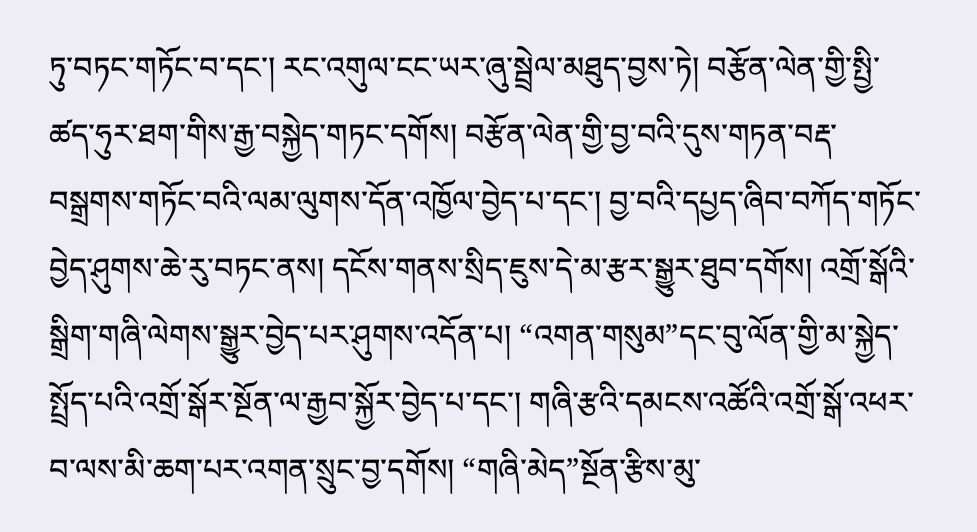ཏུ་བཏང་གཏོང་བ་དང་། རང་འགུལ་ངང་ཡར་ཞུ་སྦྲེལ་མཐུད་བྱས་ཏེ། བརྩོན་ལེན་གྱི་སྤྱི་ཚད་ཧུར་ཐག་གིས་རྒྱ་བསྐྱེད་གཏང་དགོས། བརྩོན་ལེན་གྱི་བྱ་བའི་དུས་གཏན་བརྡ་བསྒྲགས་གཏོང་བའི་ལམ་ལུགས་དོན་འཁྱོལ་བྱེད་པ་དང་། བྱ་བའི་དཔྱད་ཞིབ་བཀོད་གཏོང་བྱེད་ཤུགས་ཆེ་རུ་བཏང་ནས། དངོས་གནས་སྲིད་ཇུས་དེ་མ་རྩར་སྒྱུར་ཐུབ་དགོས། འགྲོ་སྒོའི་སྒྲིག་གཞི་ལེགས་སྒྱུར་བྱེད་པར་ཤུགས་འདོན་པ། “འགན་གསུམ”དང་བུ་ལོན་གྱི་མ་སྐྱེད་སྤྲོད་པའི་འགྲོ་སྒོར་སྔོན་ལ་རྒྱབ་སྐྱོར་བྱེད་པ་དང་། གཞི་རྩའི་དམངས་འཚོའི་འགྲོ་སྒོ་འཕར་བ་ལས་མི་ཆག་པར་འགན་སྲུང་བྱ་དགོས། “གཞི་མེད”སྔོན་རྩིས་མུ་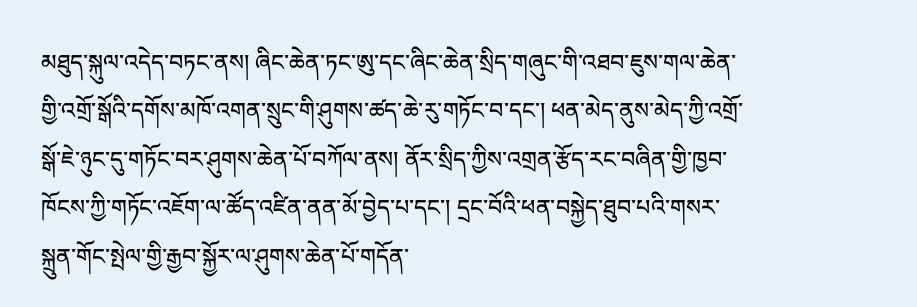མཐུད་སྐུལ་འདེད་བཏང་ནས། ཞིང་ཆེན་ཏང་ཨུ་དང་ཞིང་ཆེན་སྲིད་གཞུང་གི་འཐབ་ཇུས་གལ་ཆེན་གྱི་འགྲོ་སྒོའི་དགོས་མཁོ་འགན་སྲུང་གི་ཤུགས་ཚད་ཆེ་རུ་གཏོང་བ་དང་། ཕན་མེད་ནུས་མེད་ཀྱི་འགྲོ་སྒོ་ཇེ་ཉུང་དུ་གཏོང་བར་ཤུགས་ཆེན་པོ་བཀོལ་ནས། ནོར་སྲིད་ཀྱིས་འགྲན་རྩོད་རང་བཞིན་གྱི་ཁྱབ་ཁོངས་ཀྱི་གཏོང་འཇོག་ལ་ཚོད་འཛིན་ནན་མོ་བྱེད་པ་དང་། དྲང་བོའི་ཕན་བསྐྱེད་ཐུབ་པའི་གསར་སྐྲུན་གོང་སྤེལ་གྱི་རྒྱབ་སྐྱོར་ལ་ཤུགས་ཆེན་པོ་གདོན་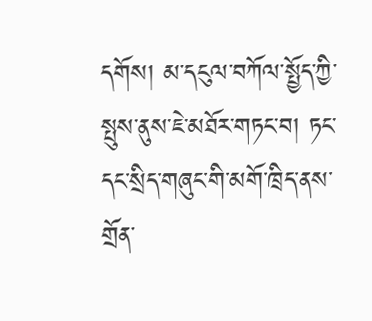དགོས། མ་དངུལ་བཀོལ་སྤྱོད་ཀྱི་སྤུས་ནུས་ཇེ་མཐོར་གཏང་བ། ཏང་དང་སྲིད་གཞུང་གི་མགོ་ཁྲིད་ནས་གྲོན་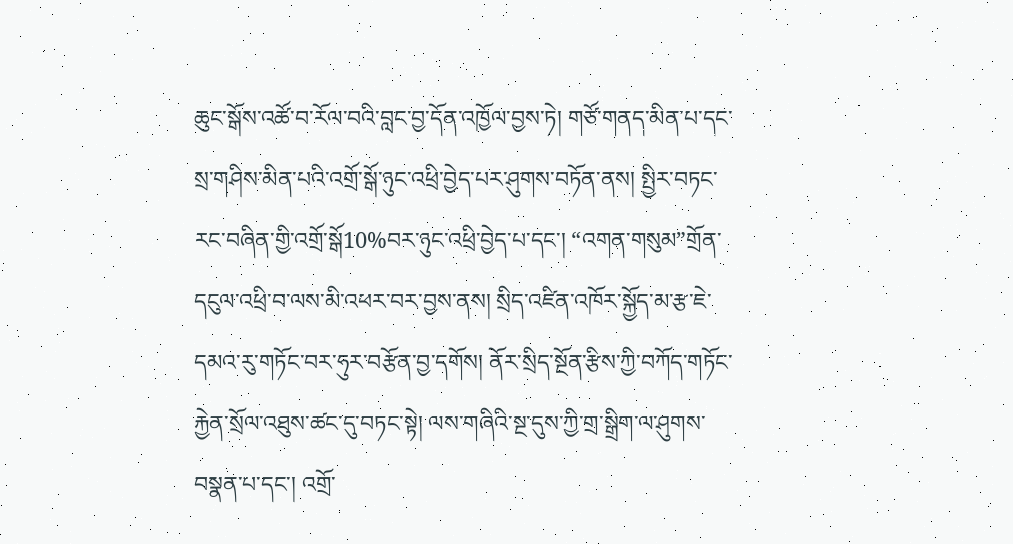ཆུང་སྒོས་འཚོ་བ་རོལ་བའི་བླང་བྱ་དོན་འཁྱོལ་བྱས་ཏེ། གཙོ་གནད་མིན་པ་དང་སྲ་གཤིས་མིན་པའི་འགྲོ་སྒོ་ཉུང་འཕྲི་བྱེད་པར་ཤུགས་བཏོན་ནས། སྤྱིར་བཏང་རང་བཞིན་གྱི་འགྲོ་སྒོ10%བར་ཉུང་འཕྲི་བྱེད་པ་དང་། “འགན་གསུམ”གྲོན་དངུལ་འཕྲི་བ་ལས་མི་འཕར་བར་བྱས་ནས། སྲིད་འཛིན་འཁོར་སྐྱོད་མ་རྩ་ཇེ་དམའ་རུ་གཏོང་བར་ཧུར་བརྩོན་བྱ་དགོས། ནོར་སྲིད་སྔོན་རྩིས་ཀྱི་བཀོད་གཏོང་རྐྱེན་སྲོལ་འཐུས་ཚང་དུ་བཏང་སྟེ། ལས་གཞིའི་སྔ་དུས་ཀྱི་གྲ་སྒྲིག་ལ་ཤུགས་བསྣན་པ་དང་། འགྲོ་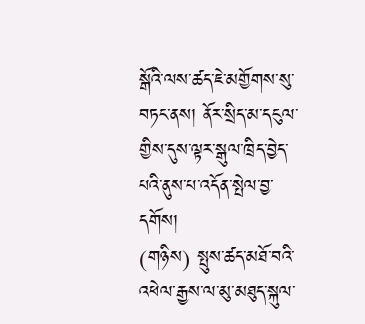སྒོའི་ལས་ཚད་ཇེ་མགྱོགས་སུ་བཏང་ནས། ནོར་སྲིད་མ་དངུལ་གྱིས་དུས་ལྟར་སྒུལ་ཁྲིད་བྱེད་པའི་ནུས་པ་འདོན་སྤེལ་བྱ་དགོས།
(གཉིས) སྤུས་ཚད་མཐོ་བའི་འཕེལ་རྒྱས་ལ་མུ་མཐུད་སྐུལ་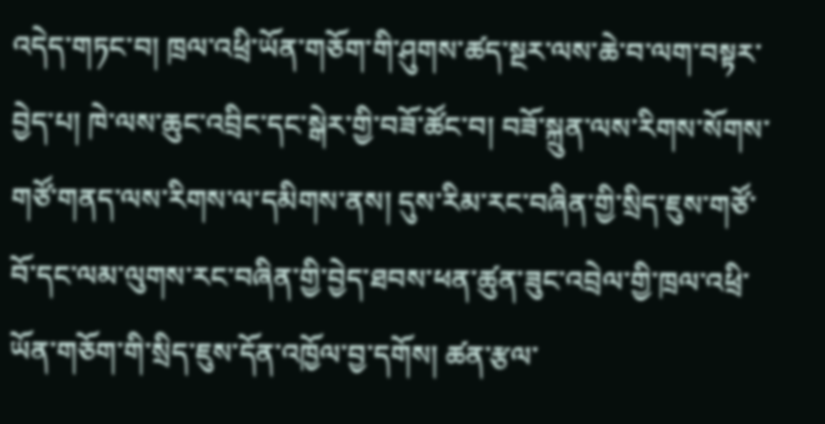འདེད་གཏང་བ། ཁྲལ་འཕྲི་ཡོན་གཅོག་གི་ཤུགས་ཚད་སྔར་ལས་ཆེ་བ་ལག་བསྟར་བྱེད་པ། ཁེ་ལས་ཆུང་འབྲིང་དང་སྒེར་གྱི་བཟོ་ཚོང་བ། བཟོ་སྐྲུན་ལས་རིགས་སོགས་གཙོ་གནད་ལས་རིགས་ལ་དམིགས་ནས། དུས་རིམ་རང་བཞིན་གྱི་སྲིད་ཇུས་གཙོ་བོ་དང་ལམ་ལུགས་རང་བཞིན་གྱི་བྱེད་ཐབས་ཕན་ཚུན་ཟུང་འབྲེལ་གྱི་ཁྲལ་འཕྲི་ཡོན་གཅོག་གི་སྲིད་ཇུས་དོན་འཁྱོལ་བྱ་དགོས། ཚན་རྩལ་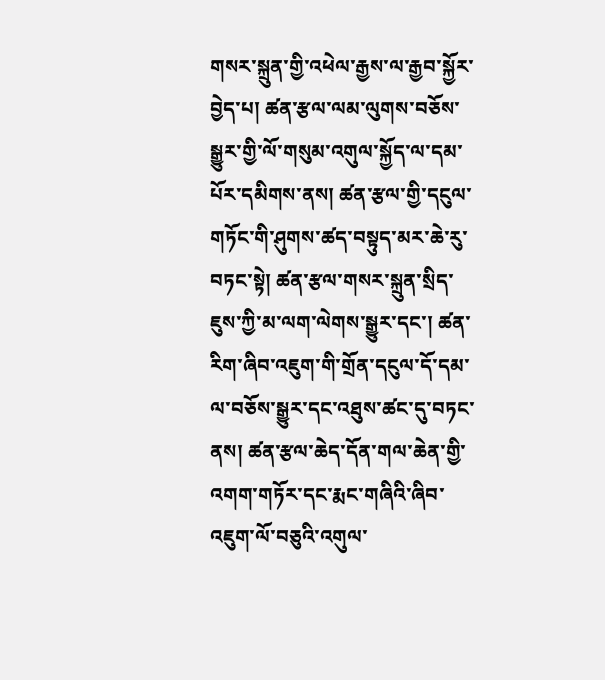གསར་སྐྲུན་གྱི་འཕེལ་རྒྱས་ལ་རྒྱབ་སྐྱོར་བྱེད་པ། ཚན་རྩལ་ལམ་ལུགས་བཅོས་སྒྱུར་གྱི་ལོ་གསུམ་འགུལ་སྐྱོད་ལ་དམ་པོར་དམིགས་ནས། ཚན་རྩལ་གྱི་དངུལ་གཏོང་གི་ཤུགས་ཚད་བསྟུད་མར་ཆེ་རུ་བཏང་སྟེ། ཚན་རྩལ་གསར་སྐྲུན་སྲིད་ཇུས་ཀྱི་མ་ལག་ལེགས་སྒྱུར་དང་། ཚན་རིག་ཞིབ་འཇུག་གི་གྲོན་དངུལ་དོ་དམ་ལ་བཅོས་སྒྱུར་དང་འཐུས་ཚང་དུ་བཏང་ནས། ཚན་རྩལ་ཆེད་དོན་གལ་ཆེན་གྱི་འགག་གཏོར་དང་རྨང་གཞིའི་ཞིབ་འཇུག་ལོ་བཅུའི་འགུལ་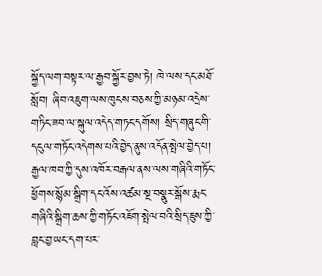སྐྱོད་ལག་བསྟར་ལ་རྒྱབ་སྐྱོར་བྱས་ཏེ། ཁེ་ལས་དང་མཐོ་སློབ། ཞིབ་འཇུག་ལས་ཁུངས་བཅས་ཀྱི་མཉམ་འདྲེས་གཏིང་ཟབ་ལ་སྐུལ་འདེད་གཏང་དགོས། སྲིད་གཞུང་གི་དངུལ་གཏོང་འདེགས་པའི་བྱེད་ནུས་འདོན་སྤེལ་བྱེད་པ། རྒྱལ་ཁབ་ཀྱི་དུས་འཁོར་བརྒལ་ནས་ལས་གཞིའི་གཏོང་ཕྱོགས་སྙོམ་སྒྲིག་དང་འོས་འཚམ་སྔ་བསྣུར་སྒོས་རྨང་གཞིའི་སྒྲིག་ཆས་ཀྱི་གཏོང་འཇོག་སྤེལ་བའི་སྲིད་ཇུས་ཀྱི་བླང་བྱ་ཡང་དག་པར་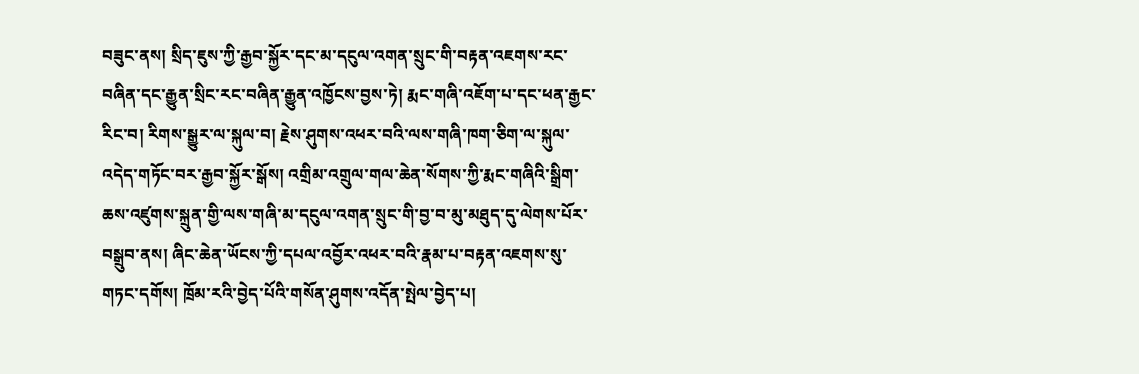བཟུང་ནས། སྲིད་ཇུས་ཀྱི་རྒྱབ་སྐྱོར་དང་མ་དངུལ་འགན་སྲུང་གི་བརྟན་འཇགས་རང་བཞིན་དང་རྒྱུན་སྲིང་རང་བཞིན་རྒྱུན་འཁྱོངས་བྱས་ཏེ། རྨང་གཞི་འཇོག་པ་དང་ཕན་རྒྱང་རིང་བ། རིགས་སྒྱུར་ལ་སྐུལ་བ། རྗེས་ཤུགས་འཕར་བའི་ལས་གཞི་ཁག་ཅིག་ལ་སྐུལ་འདེད་གཏོང་བར་རྒྱབ་སྐྱོར་སྒོས། འགྲིམ་འགྲུལ་གལ་ཆེན་སོགས་ཀྱི་རྨང་གཞིའི་སྒྲིག་ཆས་འཛུགས་སྐྲུན་གྱི་ལས་གཞི་མ་དངུལ་འགན་སྲུང་གི་བྱ་བ་མུ་མཐུད་དུ་ལེགས་པོར་བསྒྲུབ་ནས། ཞིང་ཆེན་ཡོངས་ཀྱི་དཔལ་འབྱོར་འཕར་བའི་རྣམ་པ་བརྟན་འཇགས་སུ་གཏང་དགོས། ཁྲོམ་རའི་བྱེད་པོའི་གསོན་ཤུགས་འདོན་སྤེལ་བྱེད་པ།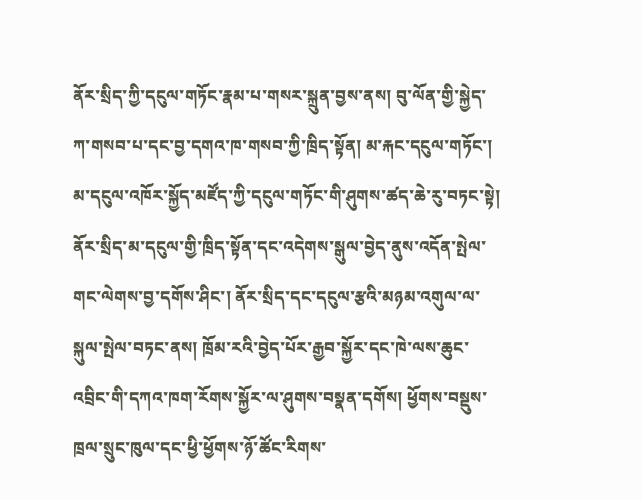ནོར་སྲིད་ཀྱི་དངུལ་གཏོང་རྣམ་པ་གསར་སྐྲུན་བྱས་ནས། བུ་ལོན་གྱི་སྐྱེད་ཀ་གསབ་པ་དང་བྱ་དགའ་ཁ་གསབ་ཀྱི་ཁྲིད་སྟོན། མ་རྐང་དངུལ་གཏོང་། མ་དངུལ་འཁོར་སྐྱོད་མཛོད་ཀྱི་དངུལ་གཏོང་གི་ཤུགས་ཚད་ཆེ་རུ་བཏང་སྟེ། ནོར་སྲིད་མ་དངུལ་གྱི་ཁྲིད་སྟོན་དང་འདེགས་སྒུལ་བྱེད་ནུས་འདོན་སྤེལ་གང་ལེགས་བྱ་དགོས་ཤིང་། ནོར་སྲིད་དང་དངུལ་རྩའི་མཉམ་འགུལ་ལ་སྐུལ་སྤེལ་བཏང་ནས། ཁྲོམ་རའི་བྱེད་པོར་རྒྱབ་སྐྱོར་དང་ཁེ་ལས་ཆུང་འབྲིང་གི་དཀའ་ཁག་རོགས་སྐྱོར་ལ་ཤུགས་བསྣན་དགོས། ཕྱོགས་བསྡུས་ཁྲལ་སྲུང་ཁུལ་དང་ཕྱི་ཕྱོགས་ཉོ་ཚོང་རིགས་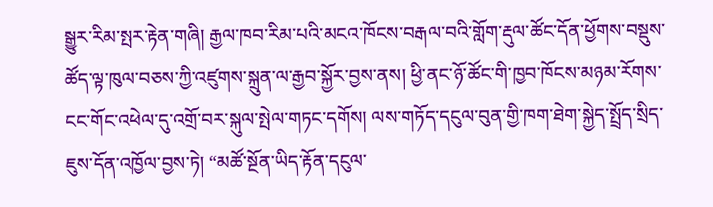སྒྱུར་རིམ་སྤར་རྟེན་གཞི། རྒྱལ་ཁབ་རིམ་པའི་མངའ་ཁོངས་བརྒལ་བའི་གློག་རྡུལ་ཚོང་དོན་ཕྱོགས་བསྡུས་ཚོད་ལྟ་ཁུལ་བཅས་ཀྱི་འཛུགས་སྐྲུན་ལ་རྒྱབ་སྐྱོར་བྱས་ནས། ཕྱི་ནང་ཉོ་ཚོང་གི་ཁྱབ་ཁོངས་མཉམ་རོགས་ངང་གོང་འཕེལ་དུ་འགྲོ་བར་སྐུལ་སྤེལ་གཏང་དགོས། ལས་གཏོད་དངུལ་བུན་གྱི་ཁག་ཐེག་སྐྱེད་སྤྲོད་སྲིད་ཇུས་དོན་འཁྱོལ་བྱས་ཏེ། “མཚོ་སྔོན་ཡིད་རྟོན་དངུལ་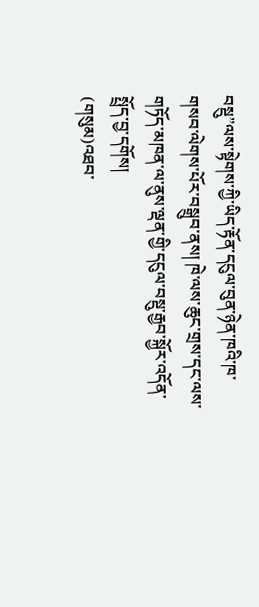བསྡུ”ལས་སྟེགས་ཀྱི་ཡིད་རྟོན་དངུལ་བུན་ཉེན་ཁའི་ཁ་གསབ་ལེགས་པོར་བསྒྲུབ་ནས། ཁེ་ལས་ཆུང་གྲས་དང་ལས་གཏོད་མཁན་ལ་ནུས་ལྡན་གྱི་དངུལ་བསྡུ་རྒྱབ་སྐྱོར་འདོན་སྤྲོད་བྱ་དགོས།
(གསུམ)འཐབ་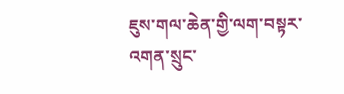ཇུས་གལ་ཆེན་གྱི་ལག་བསྟར་འགན་སྲུང་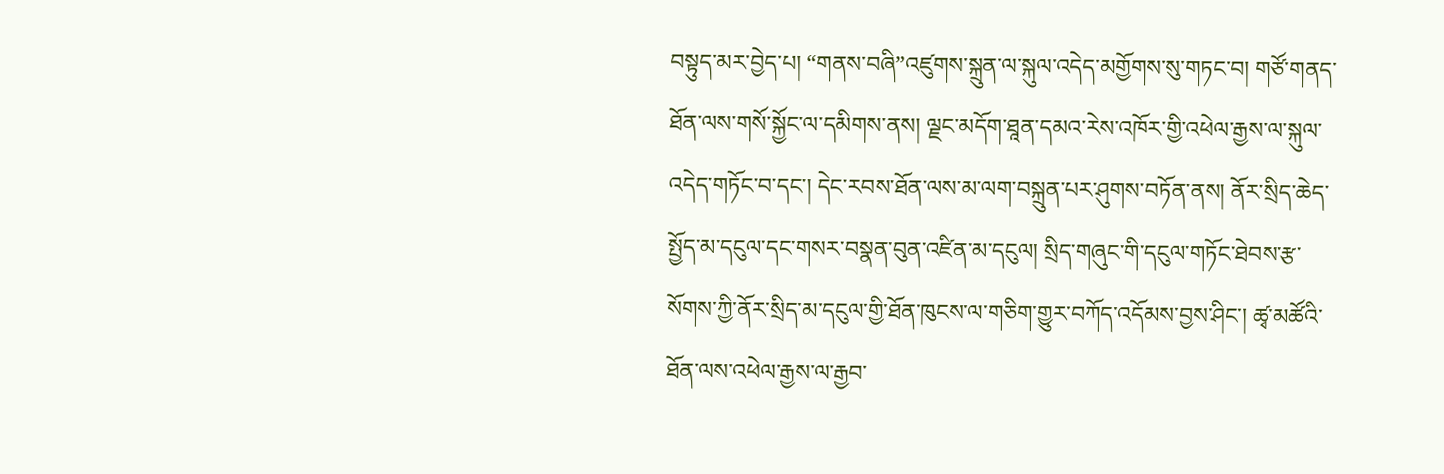བསྟུད་མར་བྱེད་པ། “གནས་བཞི”འཛུགས་སྐྲུན་ལ་སྐུལ་འདེད་མགྱོགས་སུ་གཏང་བ། གཙོ་གནད་ཐོན་ལས་གསོ་སྐྱོང་ལ་དམིགས་ནས། ལྗང་མདོག་ཐཱན་དམའ་རེས་འཁོར་གྱི་འཕེལ་རྒྱས་ལ་སྐུལ་འདེད་གཏོང་བ་དང་། དེང་རབས་ཐོན་ལས་མ་ལག་བསྐྲུན་པར་ཤུགས་བཏོན་ནས། ནོར་སྲིད་ཆེད་སྤྱོད་མ་དངུལ་དང་གསར་བསྣན་བུན་འཛིན་མ་དངུལ། སྲིད་གཞུང་གི་དངུལ་གཏོང་ཐེབས་རྩ་སོགས་ཀྱི་ནོར་སྲིད་མ་དངུལ་གྱི་ཐོན་ཁུངས་ལ་གཅིག་གྱུར་བཀོད་འདོམས་བྱས་ཤིང་། ཚྭ་མཚོའི་ཐོན་ལས་འཕེལ་རྒྱས་ལ་རྒྱབ་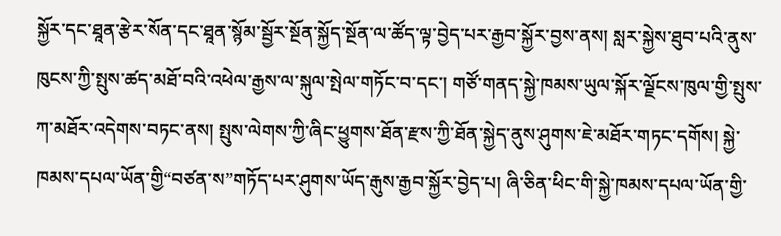སྐྱོར་དང་ཐཱན་རྩེར་སོན་དང་ཐཱན་སྙོམ་སྦྱོར་སྔོན་སྐྱོད་སྔོན་ལ་ཚོད་ལྟ་བྱེད་པར་རྒྱབ་སྐྱོར་བྱས་ནས། སླར་སྐྱེས་ཐུབ་པའི་ནུས་ཁུངས་ཀྱི་སྤུས་ཚད་མཐོ་བའི་འཕེལ་རྒྱས་ལ་སྐུལ་སྤེལ་གཏོང་བ་དང་། གཙོ་གནད་སྐྱེ་ཁམས་ཡུལ་སྐོར་ལྗོངས་ཁུལ་གྱི་སྤུས་ཀ་མཐོར་འདེགས་བཏང་ནས། སྤུས་ལེགས་ཀྱི་ཞིང་ཕྱུགས་ཐོན་རྫས་ཀྱི་ཐོན་སྐྱེད་ནུས་ཤུགས་ཇེ་མཐོར་གཏང་དགོས། སྐྱེ་ཁམས་དཔལ་ཡོན་གྱི“བཙན་ས”གཏོད་པར་ཤུགས་ཡོད་རྒུས་རྒྱབ་སྐྱོར་བྱེད་པ། ཞི་ཅིན་ཕིང་གི་སྐྱེ་ཁམས་དཔལ་ཡོན་གྱི་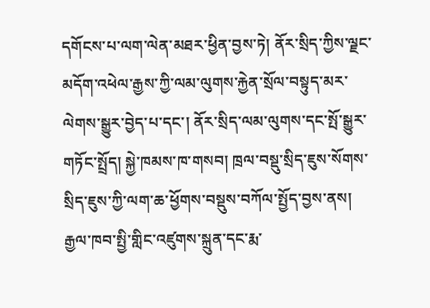དགོངས་པ་ལག་ལེན་མཐར་ཕྱིན་བྱས་ཏེ། ནོར་སྲིད་ཀྱིས་ལྗང་མདོག་འཕེལ་རྒྱས་ཀྱི་ལམ་ལུགས་རྐྱེན་སྲོལ་བསྟུད་མར་ལེགས་སྒྱུར་བྱེད་པ་དང་། ནོར་སྲིད་ལམ་ལུགས་དང་སྤོ་སྒྱུར་གཏོང་སྤྲོད། སྐྱེ་ཁམས་ཁ་གསབ། ཁྲལ་བསྡུ་སྲིད་ཇུས་སོགས་སྲིད་ཇུས་ཀྱི་ལག་ཆ་ཕྱོགས་བསྡུས་བཀོལ་སྤྱོད་བྱས་ནས། རྒྱལ་ཁབ་སྤྱི་གླིང་འཛུགས་སྐྲུན་དང་རྨ་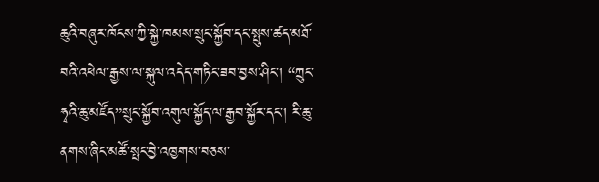ཆུའི་བཞུར་ཁོངས་ཀྱི་སྐྱེ་ཁམས་སྲུང་སྐྱོབ་དང་སྤུས་ཚད་མཐོ་བའི་འཕེལ་རྒྱས་ལ་སྐུལ་འདེད་གཏིང་ཟབ་བྱས་ཤིང་། “ཀྲུང་ཧྭའི་ཆུ་མཛོད”སྲུང་སྐྱོབ་འགུལ་སྐྱོད་ལ་རྒྱབ་སྐྱོར་དང་། རི་ཆུ་ནགས་ཞིང་མཚོ་སྤང་བྱེ་འཁྱགས་བཅས་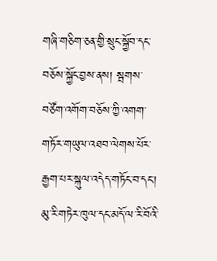གཞི་གཅིག་ཅན་གྱི་སྲུང་སྐྱོབ་དང་བཅོས་སྐྱོང་བྱས་ནས། སྦགས་བཙོག་འགོག་བཅོས་ཀྱི་འགག་གཏོར་གཡུལ་འཐབ་ལེགས་པོར་རྒྱག་པར་སྐུལ་འདེད་གཏོང་བ་དང་། མུ་རི་གཏེར་ཁུལ་དང་མདོ་ལ་རི་བོའི་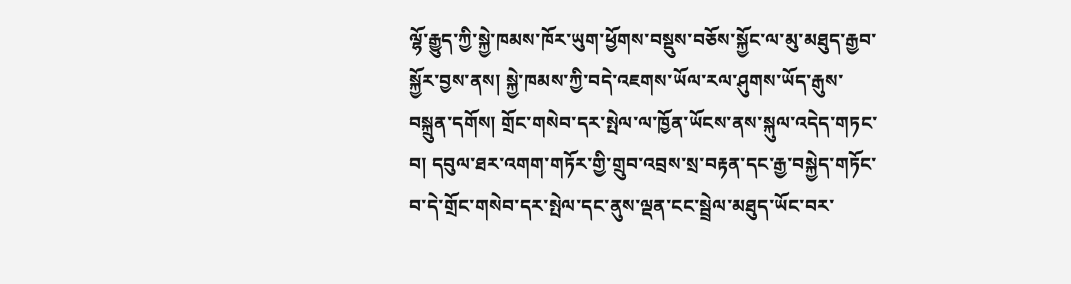ལྷོ་རྒྱུད་ཀྱི་སྐྱེ་ཁམས་ཁོར་ཡུག་ཕྱོགས་བསྡུས་བཅོས་སྐྱོང་ལ་མུ་མཐུད་རྒྱབ་སྐྱོར་བྱས་ནས། སྐྱེ་ཁམས་ཀྱི་བདེ་འཇགས་ཡོལ་རལ་ཤུགས་ཡོད་རྒུས་བསྐྲུན་དགོས། གྲོང་གསེབ་དར་སྤེལ་ལ་ཁྱོན་ཡོངས་ནས་སྐུལ་འདེད་གཏང་བ། དབུལ་ཐར་འགག་གཏོར་གྱི་གྲུབ་འབྲས་སྲ་བརྟན་དང་རྒྱ་བསྐྱེད་གཏོང་བ་དེ་གྲོང་གསེབ་དར་སྤེལ་དང་ནུས་ལྡན་ངང་སྦྲེལ་མཐུད་ཡོང་བར་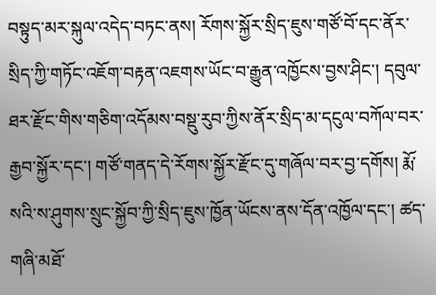བསྟུད་མར་སྐུལ་འདེད་བཏང་ནས། རོགས་སྐྱོར་སྲིད་ཇུས་གཙོ་བོ་དང་ནོར་སྲིད་ཀྱི་གཏོང་འཇོག་བརྟན་འཇགས་ཡོང་བ་རྒྱུན་འཁྱོངས་བྱས་ཤིང་། དབུལ་ཐར་རྫོང་གིས་གཅིག་འདོམས་བསྡུ་རུབ་ཀྱིས་ནོར་སྲིད་མ་དངུལ་བཀོལ་བར་རྒྱབ་སྐྱོར་དང་། གཙོ་གནད་དེ་རོགས་སྐྱོར་རྫོང་དུ་གཞོལ་བར་བྱ་དགོས། རྨོ་སའི་ས་ཤུགས་སྲུང་སྐྱོབ་ཀྱི་སྲིད་ཇུས་ཁྱོན་ཡོངས་ནས་དོན་འཁྱོལ་དང་། ཚད་གཞི་མཐོ་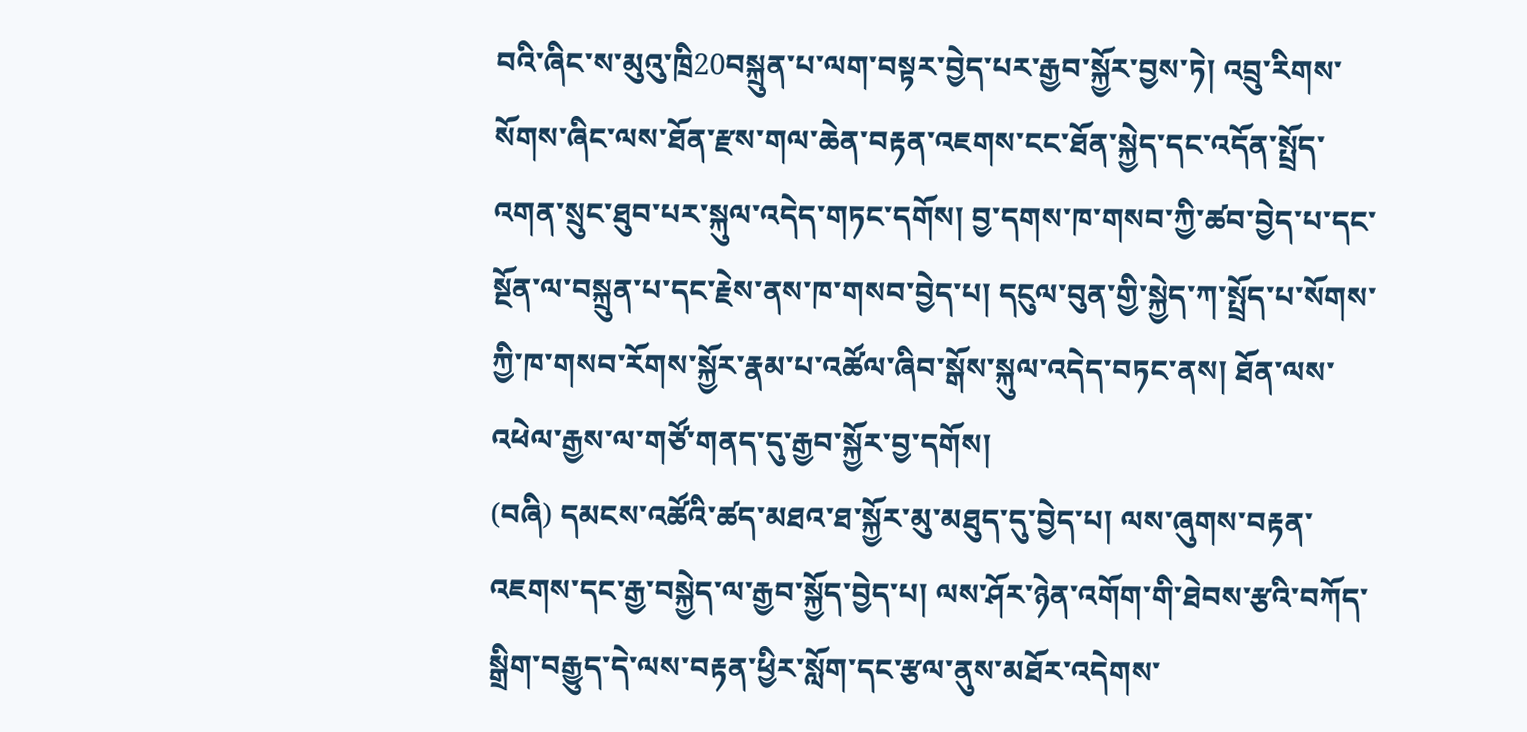བའི་ཞིང་ས་མུའུ་ཁྲི20བསྐྲུན་པ་ལག་བསྟར་བྱེད་པར་རྒྱབ་སྐྱོར་བྱས་ཏེ། འབྲུ་རིགས་སོགས་ཞིང་ལས་ཐོན་རྫས་གལ་ཆེན་བརྟན་འཇགས་ངང་ཐོན་སྐྱེད་དང་འདོན་སྤྲོད་འགན་སྲུང་ཐུབ་པར་སྐུལ་འདེད་གཏང་དགོས། བྱ་དགས་ཁ་གསབ་ཀྱི་ཚབ་བྱེད་པ་དང་སྔོན་ལ་བསྐྲུན་པ་དང་རྗེས་ནས་ཁ་གསབ་བྱེད་པ། དངུལ་བུན་གྱི་སྐྱེད་ཀ་སྤྲོད་པ་སོགས་ཀྱི་ཁ་གསབ་རོགས་སྐྱོར་རྣམ་པ་འཚོལ་ཞིབ་སྒོས་སྐུལ་འདེད་བཏང་ནས། ཐོན་ལས་འཕེལ་རྒྱས་ལ་གཙོ་གནད་དུ་རྒྱབ་སྐྱོར་བྱ་དགོས།
(བཞི) དམངས་འཚོའི་ཚད་མཐའ་ཐ་སྐྱོར་མུ་མཐུད་དུ་བྱེད་པ། ལས་ཞུགས་བརྟན་འཇགས་དང་རྒྱ་བསྐྱེད་ལ་རྒྱབ་སྐྱོད་བྱེད་པ། ལས་ཤོར་ཉེན་འགོག་གི་ཐེབས་རྩའི་བཀོད་སྒྲིག་བརྒྱུད་དེ་ལས་བརྟན་ཕྱིར་སློག་དང་རྩལ་ནུས་མཐོར་འདེགས་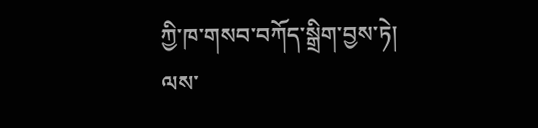ཀྱི་ཁ་གསབ་བཀོད་སྒྲིག་བྱས་ཏེ། ལས་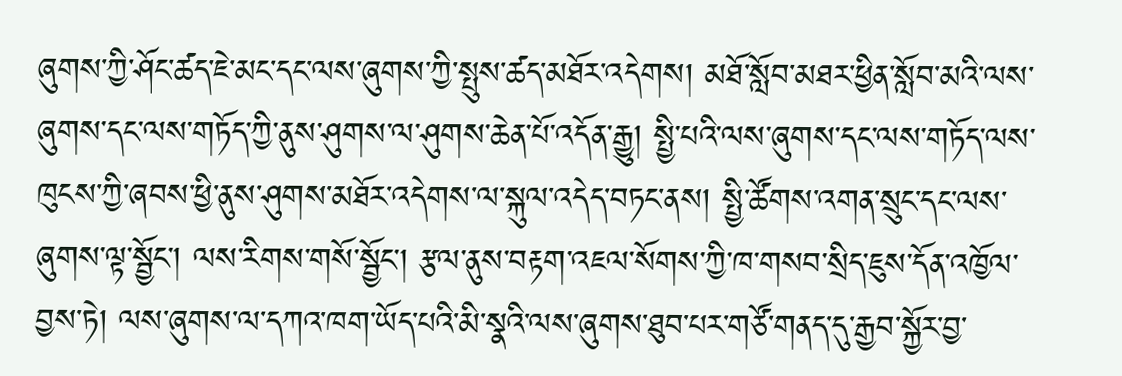ཞུགས་ཀྱི་ཤོང་ཚད་ཇེ་མང་དང་ལས་ཞུགས་ཀྱི་སྤུས་ཚད་མཐོར་འདེགས། མཐོ་སློབ་མཐར་ཕྱིན་སློབ་མའི་ལས་ཞུགས་དང་ལས་གཏོད་ཀྱི་ནུས་ཤུགས་ལ་ཤུགས་ཆེན་པོ་འདོན་རྒྱུ། སྤྱི་པའི་ལས་ཞུགས་དང་ལས་གཏོད་ལས་ཁུངས་ཀྱི་ཞབས་ཕྱི་ནུས་ཤུགས་མཐོར་འདེགས་ལ་སྐུལ་འདེད་བཏང་ནས། སྤྱི་ཚོགས་འགན་སྲུང་དང་ལས་ཞུགས་ལྟ་སྦྱོང་། ལས་རིགས་གསོ་སྦྱོང་། རྩལ་ནུས་བརྟག་འཇལ་སོགས་ཀྱི་ཁ་གསབ་སྲིད་ཇུས་དོན་འཁྱོལ་བྱས་ཏེ། ལས་ཞུགས་ལ་དཀའ་ཁག་ཡོད་པའི་མི་སྣའི་ལས་ཞུགས་ཐུབ་པར་གཙོ་གནད་དུ་རྒྱབ་སྐྱོར་བྱ་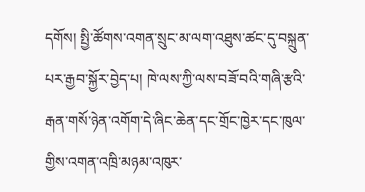དགོས། སྤྱི་ཚོགས་འགན་སྲུང་མ་ལག་འཐུས་ཚང་དུ་བསྐྲུན་པར་རྒྱབ་སྐྱོར་བྱེད་པ། ཁེ་ལས་ཀྱི་ལས་བཟོ་བའི་གཞི་རྩའི་རྒན་གསོ་ཉེན་འགོག་དེ་ཞིང་ཆེན་དང་གྲོང་ཁྱེར་དང་ཁུལ་གྱིས་འགན་འཁྲི་མཉམ་འཁུར་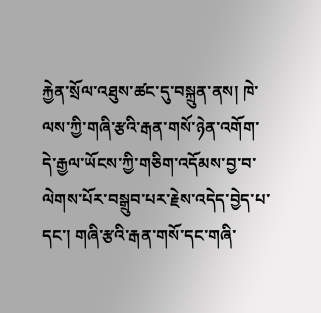རྐྱེན་སྲོལ་འཐུས་ཚང་དུ་བསྐྲུན་ནས། ཁེ་ལས་ཀྱི་གཞི་རྩའི་རྒན་གསོ་ཉེན་འགོག་དེ་རྒྱལ་ཡོངས་ཀྱི་གཅིག་འདོམས་བྱ་བ་ལེགས་པོར་བསྒྲུབ་པར་རྗེས་འདེད་བྱེད་པ་དང་། གཞི་རྩའི་རྒན་གསོ་དང་གཞི་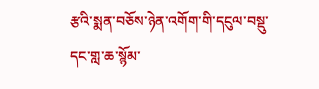རྩའི་སྨན་བཅོས་ཉེན་འགོག་གི་དངུལ་བསྡུ་དང་གླ་ཆ་སྙོམ་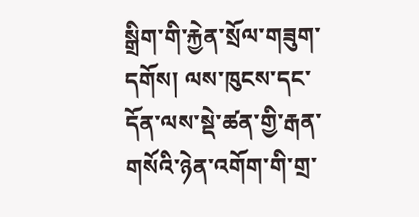སྒྲིག་གི་རྐྱེན་སྲོལ་གཟུག་དགོས། ལས་ཁུངས་དང་དོན་ལས་སྡེ་ཚན་གྱི་རྒན་གསོའི་ཉེན་འགོག་གི་གྲ་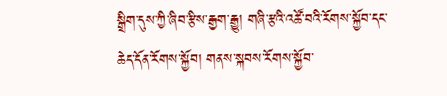སྒྲིག་དུས་ཀྱི་ཞིབ་རྩིས་རྒྱག་རྒྱུ། གཞི་རྩའི་འཚོ་བའི་རོགས་སྐྱོབ་དང་ཆེད་དོན་རོགས་སྐྱོབ། གནས་སྐབས་རོགས་སྐྱོབ་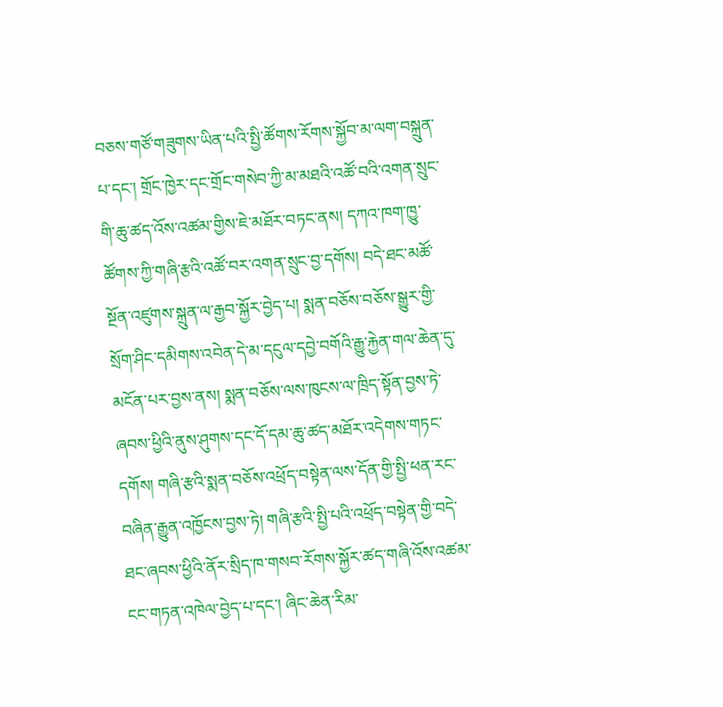བཅས་གཙོ་གཟུགས་ཡིན་པའི་སྤྱི་ཚོགས་རོགས་སྐྱོབ་མ་ལག་བསྐྲུན་པ་དང་། གྲོང་ཁྱེར་དང་གྲོང་གསེབ་ཀྱི་མ་མཐའི་འཚོ་བའི་འགན་སྲུང་གི་ཆུ་ཚད་འོས་འཚམ་གྱིས་ཇེ་མཐོར་བཏང་ནས། དཀའ་ཁག་ཁྱུ་ཚོགས་ཀྱི་གཞི་རྩའི་འཚོ་བར་འགན་སྲུང་བྱ་དགོས། བདེ་ཐང་མཚོ་སྔོན་འཛུགས་སྐྲུན་ལ་རྒྱབ་སྐྱོར་བྱེད་པ། སྨན་བཅོས་བཅོས་སྒྱུར་གྱི་སྲོག་ཤིང་དམིགས་འབེན་དེ་མ་དངུལ་དབྱེ་བགོའི་རྒྱུ་རྐྱེན་གལ་ཆེན་དུ་མངོན་པར་བྱས་ནས། སྨན་བཅོས་ལས་ཁུངས་ལ་ཁྲིད་སྟོན་བྱས་ཏེ་ཞབས་ཕྱིའི་ནུས་ཤུགས་དང་དོ་དམ་ཆུ་ཚད་མཐོར་འདེགས་གཏང་དགོས། གཞི་རྩའི་སྨན་བཅོས་འཕྲོད་བསྟེན་ལས་དོན་གྱི་སྤྱི་ཕན་རང་བཞིན་རྒྱུན་འཁྱོངས་བྱས་ཏེ། གཞི་རྩའི་སྤྱི་པའི་འཕྲོད་བསྟེན་གྱི་བདེ་ཐང་ཞབས་ཕྱིའི་ནོར་སྲིད་ཁ་གསབ་རོགས་སྐྱོར་ཚད་གཞི་འོས་འཚམ་ངང་གཏན་འཁེལ་བྱེད་པ་དང་། ཞིང་ཆེན་རིམ་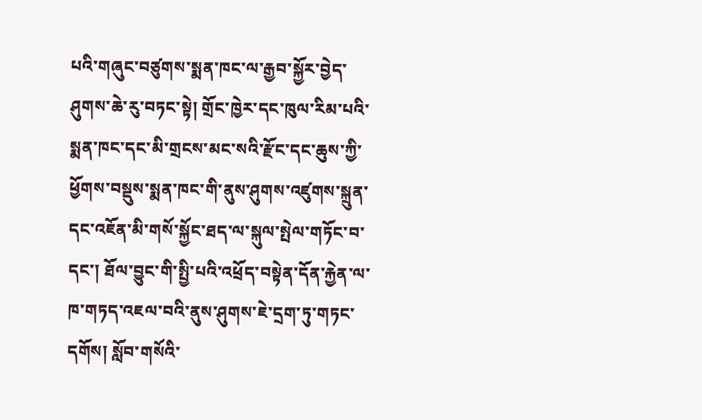པའི་གཞུང་བཙུགས་སྨན་ཁང་ལ་རྒྱབ་སྐྱོར་བྱེད་ཤུགས་ཆེ་རུ་བཏང་སྟེ། གྲོང་ཁྱེར་དང་ཁུལ་རིམ་པའི་སྨན་ཁང་དང་མི་གྲངས་མང་སའི་རྫོང་དང་ཆུས་ཀྱི་ཕྱོགས་བསྡུས་སྨན་ཁང་གི་ནུས་ཤུགས་འཛུགས་སྐྲུན་དང་འཇོན་མི་གསོ་སྐྱོང་ཐད་ལ་སྐུལ་སྤེལ་གཏོང་བ་དང་། ཐོལ་བྱུང་གི་སྤྱི་པའི་འཕྲོད་བསྟེན་དོན་རྐྱེན་ལ་ཁ་གཏད་འཇལ་བའི་ནུས་ཤུགས་ཇེ་དྲག་ཏུ་གཏང་དགོས། སློབ་གསོའི་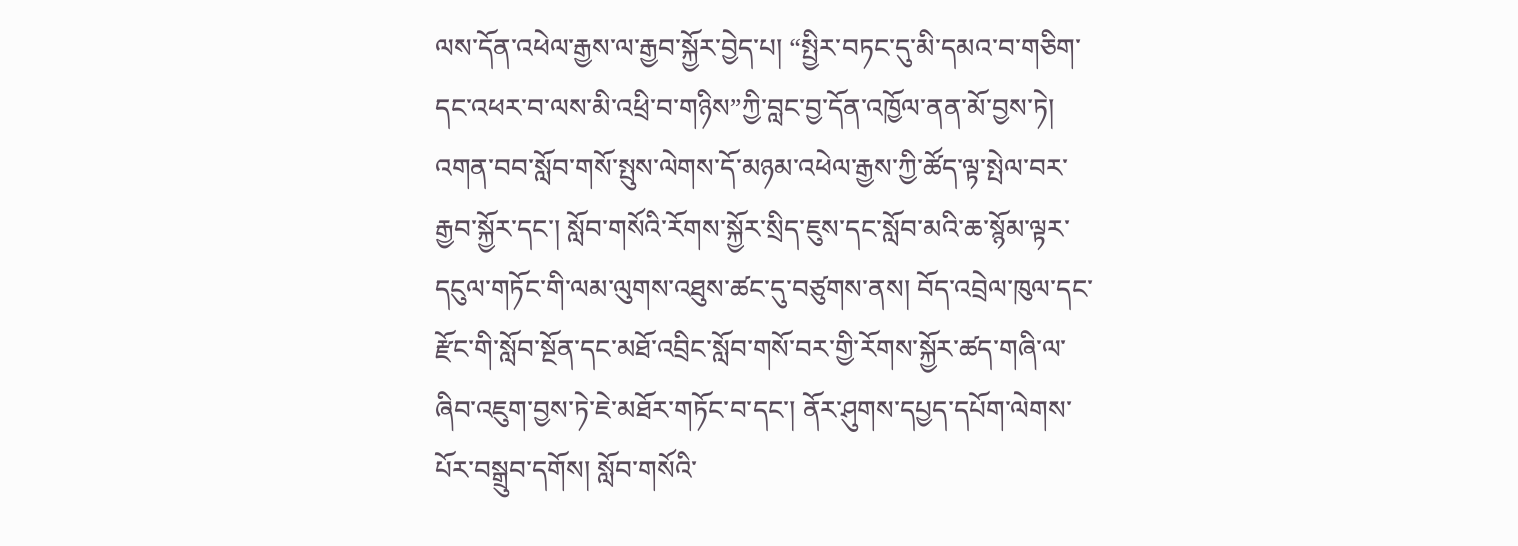ལས་དོན་འཕེལ་རྒྱས་ལ་རྒྱབ་སྐྱོར་བྱེད་པ། “སྤྱིར་བཏང་དུ་མི་དམའ་བ་གཅིག་དང་འཕར་བ་ལས་མི་འཕྲི་བ་གཉིས”ཀྱི་བླང་བྱ་དོན་འཁྱོལ་ནན་མོ་བྱས་ཏེ། འགན་བབ་སློབ་གསོ་སྤུས་ལེགས་དོ་མཉམ་འཕེལ་རྒྱས་ཀྱི་ཚོད་ལྟ་སྤེལ་བར་རྒྱབ་སྐྱོར་དང་། སློབ་གསོའི་རོགས་སྐྱོར་སྲིད་ཇུས་དང་སློབ་མའི་ཆ་སྙོམ་ལྟར་དངུལ་གཏོང་གི་ལམ་ལུགས་འཐུས་ཚང་དུ་བཙུགས་ནས། བོད་འབྲེལ་ཁུལ་དང་རྫོང་གི་སློབ་སྔོན་དང་མཐོ་འབྲིང་སློབ་གསོ་བར་གྱི་རོགས་སྐྱོར་ཚད་གཞི་ལ་ཞིབ་འཇུག་བྱས་ཏེ་ཇེ་མཐོར་གཏོང་བ་དང་། ནོར་ཤུགས་དཔྱད་དཔོག་ལེགས་པོར་བསྒྲུབ་དགོས། སློབ་གསོའི་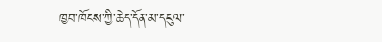ཁྱབ་ཁོངས་ཀྱི་ཆེད་དོན་མ་དངུལ་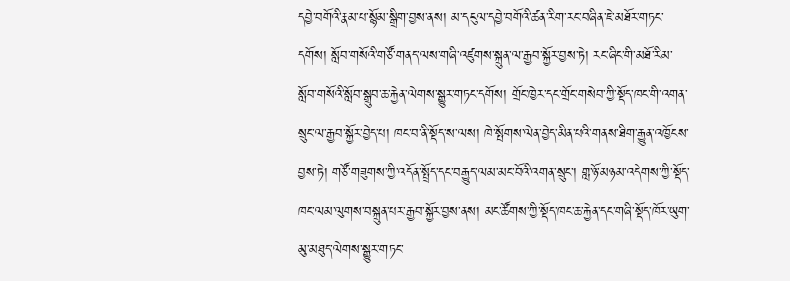དབྱེ་བགོའི་རྣམ་པ་སྙོམ་སྒྲིག་བྱས་ནས། མ་དངུལ་དབྱེ་བགོའི་ཚན་རིག་རང་བཞིན་ཇེ་མཐོར་གཏང་དགོས། སློབ་གསོའི་གཙོ་གནད་ལས་གཞི་འཛུགས་སྐྲུན་ལ་རྒྱབ་སྐྱོར་བྱས་ཏེ། རང་ཞིང་གི་མཐོ་རིམ་སློབ་གསོའི་སློབ་སྒྲུབ་ཆ་རྐྱེན་ལེགས་སྒྱུར་གཏང་དགོས། གྲོང་ཁྱེར་དང་གྲོང་གསེབ་ཀྱི་སྡོད་ཁང་གི་འགན་སྲུང་ལ་རྒྱབ་སྐྱོར་བྱེད་པ། ཁང་བ་ནི་སྡོད་ས་ལས། ཁེ་སྤོགས་ལེན་བྱེད་མིན་པའི་གནས་ཐིག་རྒྱུན་འཁྱོངས་བྱས་ཏེ། གཙོ་གཟུགས་ཀྱི་འདོན་སྤྲོད་དང་བརྒྱུད་ལམ་མང་བོའི་འགན་སྲུང་། གླ་ཉོ་མཉམ་འདེགས་ཀྱི་སྡོད་ཁང་ལམ་ལུགས་བསྐྲུན་པར་རྒྱབ་སྐྱོར་བྱས་ནས། མང་ཚོགས་ཀྱི་སྡོད་ཁང་ཆ་རྐྱེན་དང་གཞི་སྡོད་ཁོར་ཡུག་མུ་མཐུད་ལེགས་སྒྱུར་གཏང་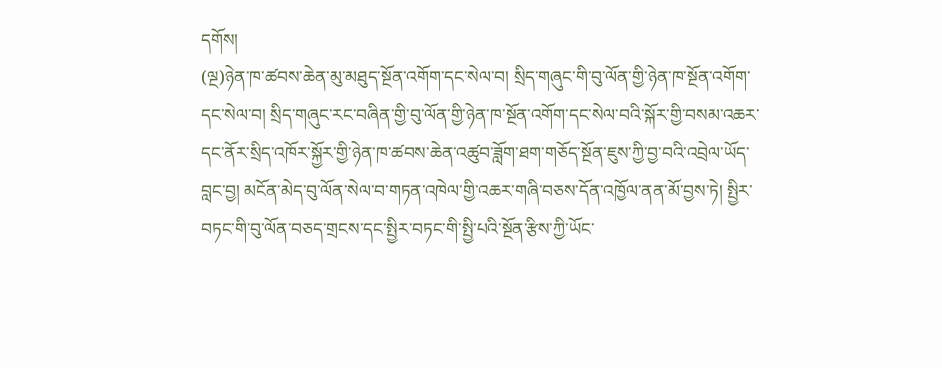དགོས།
(ལྔ)ཉེན་ཁ་ཚབས་ཆེན་མུ་མཐུད་སྔོན་འགོག་དང་སེལ་བ། སྲིད་གཞུང་གི་བུ་ལོན་གྱི་ཉེན་ཁ་སྔོན་འགོག་དང་སེལ་བ། སྲིད་གཞུང་རང་བཞིན་གྱི་བུ་ལོན་གྱི་ཉེན་ཁ་སྔོན་འགོག་དང་སེལ་བའི་སྐོར་གྱི་བསམ་འཆར་དང་ནོར་སྲིད་འཁོར་སྐྱོར་གྱི་ཉེན་ཁ་ཚབས་ཆེན་འཚུབ་ཟློག་ཐག་གཅོད་སྔོན་ཇུས་ཀྱི་བྱ་བའི་འབྲེལ་ཡོད་བླང་བྱ། མངོན་མེད་བུ་ལོན་སེལ་བ་གཏན་འཁེལ་གྱི་འཆར་གཞི་བཅས་དོན་འཁྱོལ་ནན་མོ་བྱས་ཏེ། སྤྱིར་བཏང་གི་བུ་ལོན་བཅད་གྲངས་དང་སྤྱིར་བཏང་གི་སྤྱི་པའི་སྔོན་རྩིས་ཀྱི་ཡོང་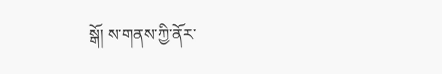སྒོ། ས་གནས་ཀྱི་ནོར་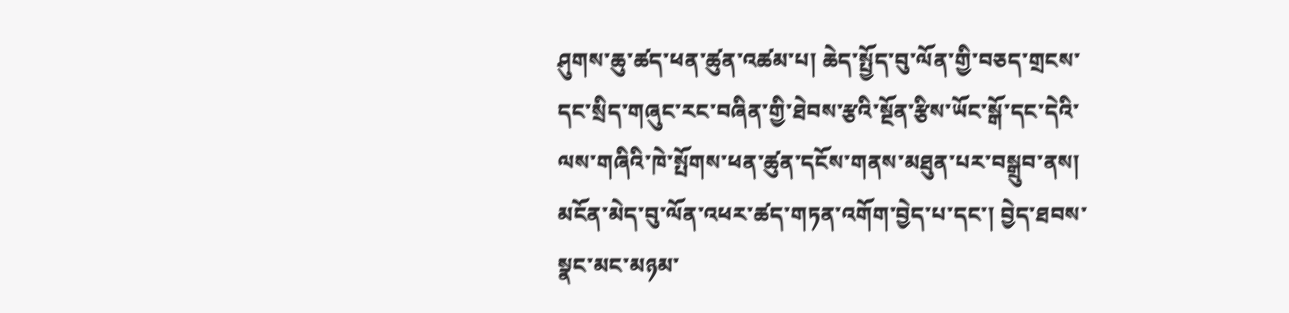ཤུགས་ཆུ་ཚད་ཕན་ཚུན་འཚམ་པ། ཆེད་སྤྱོད་བུ་ལོན་གྱི་བཅད་གྲངས་དང་སྲིད་གཞུང་རང་བཞིན་གྱི་ཐེབས་རྩའི་སྔོན་རྩིས་ཡོང་སྒོ་དང་དེའི་ལས་གཞིའི་ཁེ་སྤོགས་ཕན་ཚུན་དངོས་གནས་མཐུན་པར་བསྒྲུབ་ནས། མངོན་མེད་བུ་ལོན་འཕར་ཚད་གཏན་འགོག་བྱེད་པ་དང་། བྱེད་ཐབས་སྣང་མང་མཉམ་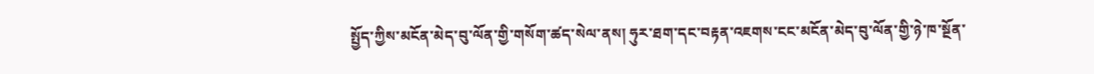སྤྱོད་ཀྱིས་མངོན་མེད་བུ་ལོན་གྱི་གསོག་ཚད་སེལ་ནས། ཧུར་ཐག་དང་བརྟན་འཇགས་ངང་མངོན་མེད་བུ་ལོན་གྱི་ཉེ་ཁ་སྔོན་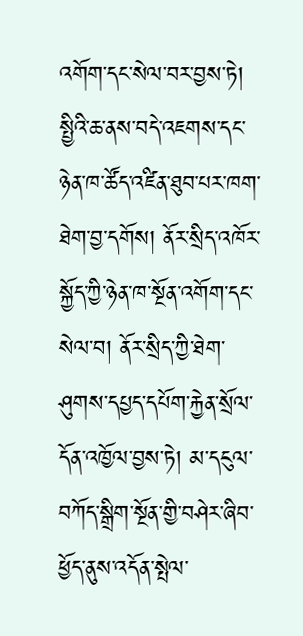འགོག་དང་སེལ་བར་བྱས་ཏེ། སྤྱིའི་ཆ་ནས་བདེ་འཇགས་དང་ཉེན་ཁ་ཚོད་འཛིན་ཐུབ་པར་ཁག་ཐེག་བྱ་དགོས། ནོར་སྲིད་འཁོར་སྐྱོད་ཀྱི་ཉེན་ཁ་སྔོན་འགོག་དང་སེལ་བ། ནོར་སྲིད་ཀྱི་ཐེག་ཤུགས་དཔྱད་དཔོག་རྐྱེན་སྲོལ་དོན་འཁྱོལ་བྱས་ཏེ། མ་དངུལ་བཀོད་སྒྲིག་སྔོན་གྱི་བཤེར་ཞིབ་ཕྱོད་ནུས་འདོན་སྤེལ་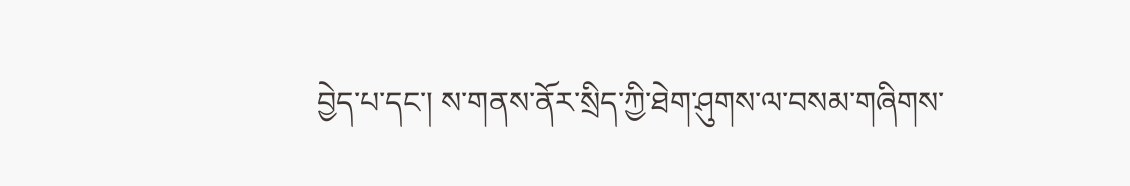བྱེད་པ་དང་། ས་གནས་ནོར་སྲིད་ཀྱི་ཐེག་ཤུགས་ལ་བསམ་གཞིགས་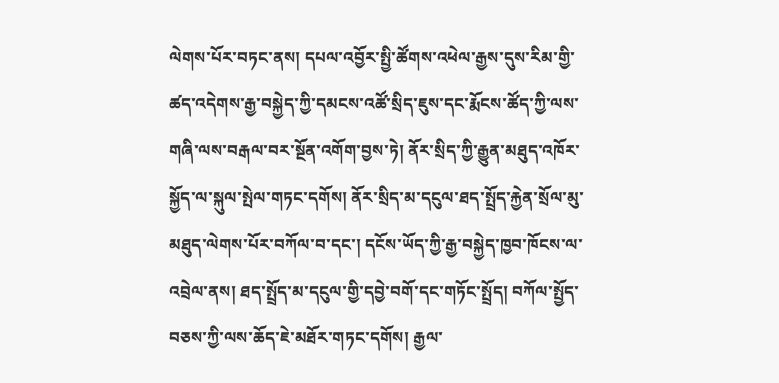ལེགས་པོར་བཏང་ནས། དཔལ་འབྱོར་སྤྱི་ཚོགས་འཕེལ་རྒྱས་དུས་རིམ་གྱི་ཚད་འདེགས་རྒྱ་བསྐྱེད་ཀྱི་དམངས་འཚོ་སྲིད་ཇུས་དང་རྨོངས་ཚོད་ཀྱི་ལས་གཞི་ལས་བརྒལ་བར་སྔོན་འགོག་བྱས་ཏེ། ནོར་སྲིད་ཀྱི་རྒྱུན་མཐུད་འཁོར་སྐྱོད་ལ་སྐུལ་སྤེལ་གཏང་དགོས། ནོར་སྲིད་མ་དངུལ་ཐད་སྤྲོད་རྐྱེན་སྲོལ་མུ་མཐུད་ལེགས་པོར་བཀོལ་བ་དང་། དངོས་ཡོད་ཀྱི་རྒྱ་བསྐྱེད་ཁྱབ་ཁོངས་ལ་འབྲེལ་ནས། ཐད་སྤྲོད་མ་དངུལ་གྱི་དབྱེ་བགོ་དང་གཏོང་སྤྲོད། བཀོལ་སྤྱོད་བཅས་ཀྱི་ལས་ཆོད་ཇེ་མཐོར་གཏང་དགོས། རྒྱལ་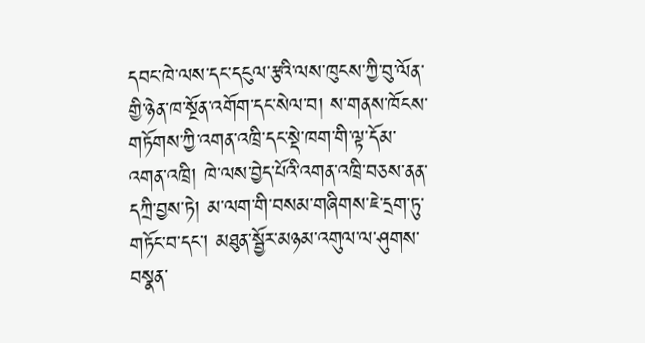དབང་ཁེ་ལས་དང་དངུལ་རྩའི་ལས་ཁུངས་ཀྱི་བུ་ལོན་གྱི་ཉེན་ཁ་སྔོན་འགོག་དང་སེལ་བ། ས་གནས་ཁོངས་གཏོགས་ཀྱི་འགན་འཁྲི་དང་སྡེ་ཁག་གི་ལྟ་དོམ་འགན་འཁྲི། ཁེ་ལས་བྱེད་པོའི་འགན་འཁྲི་བཅས་ནན་དཀྲི་བྱས་ཏེ། མ་ལག་གི་བསམ་གཞིགས་ཇེ་དྲག་ཏུ་གཏོང་བ་དང་། མཐུན་སྦྱོར་མཉམ་འགུལ་ལ་ཤུགས་བསྣན་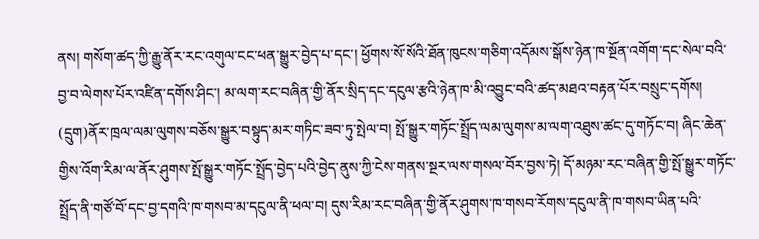ནས། གསོག་ཚད་ཀྱི་རྒྱུ་ནོར་རང་འགུལ་ངང་ཕན་སྒྱུར་བྱེད་པ་དང་། ཕྱོགས་སོ་སོའི་ཐོན་ཁུངས་གཅིག་འདོམས་སྒོས་ཉེན་ཁ་སྔོན་འགོག་དང་སེལ་བའི་བྱ་བ་ལེགས་པོར་འཛིན་དགོས་ཤིང་། མ་ལག་རང་བཞིན་གྱི་ནོར་སྲིད་དང་དངུལ་རྩའི་ཉེན་ཁ་མི་འབྱུང་བའི་ཚད་མཐའ་བརྟན་པོར་བསྲུང་དགོས།
(དྲུག)ནོར་ཁྲལ་ལམ་ལུགས་བཅོས་སྒྱུར་བསྟུད་མར་གཏིང་ཟབ་ཏུ་སྤེལ་བ། སྤོ་སྒྱུར་གཏོང་སྤྲོད་ལམ་ལུགས་མ་ལག་འཐུས་ཚང་དུ་གཏོང་བ། ཞིང་ཆེན་གྱིས་འོག་རིམ་ལ་ནོར་ཤུགས་སྤོ་སྒྱུར་གཏོང་སྤྲོད་བྱེད་པའི་བྱེད་ནུས་ཀྱི་ངེས་གནས་སྔར་ལས་གསལ་བོར་བྱས་ཏེ། དོ་མཉམ་རང་བཞིན་གྱི་སྤོ་སྒྱུར་གཏོང་སྤྲོད་ནི་གཙོ་བོ་དང་བྱ་དགའི་ཁ་གསབ་མ་དངུལ་ནི་ཕལ་བ། དུས་རིམ་རང་བཞིན་གྱི་ནོར་ཤུགས་ཁ་གསབ་རོགས་དངུལ་ནི་ཁ་གསབ་ཡིན་པའི་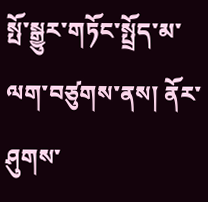སྤོ་སྒྱུར་གཏོང་སྤྲོད་མ་ལག་བཙུགས་ནས། ནོར་ཤུགས་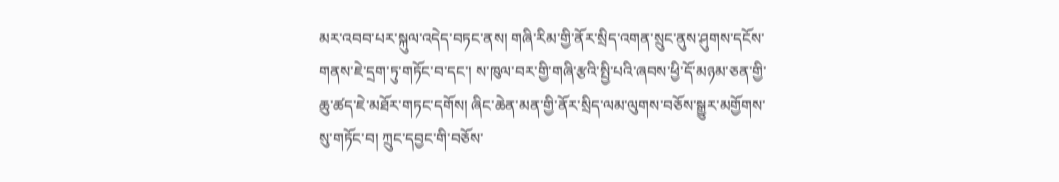མར་འབབ་པར་སྐུལ་འདེད་བཏང་ནས། གཞི་རིམ་གྱི་ནོར་སྲིད་འགན་སྲུང་ནུས་ཤུགས་དངོས་གནས་ཇེ་དྲག་ཏུ་གཏོང་བ་དང་། ས་ཁུལ་བར་གྱི་གཞི་རྩའི་སྤྱི་པའི་ཞབས་ཕྱི་དོ་མཉམ་ཅན་གྱི་ཆུ་ཚད་ཇེ་མཐོར་གཏང་དགོས། ཞིང་ཆེན་མན་གྱི་ནོར་སྲིད་ལམ་ལུགས་བཅོས་སྒྱུར་མགྱོགས་སུ་གཏོང་བ། ཀྲུང་དབྱང་གི་བཅོས་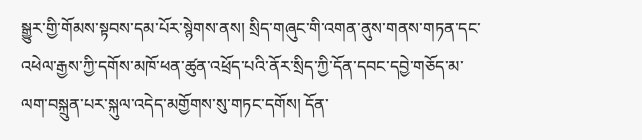སྒྱུར་གྱི་གོམས་སྟབས་དམ་པོར་སྙེགས་ནས། སྲིད་གཞུང་གི་འགན་ནུས་གནས་གཏན་དང་འཕེལ་རྒྱས་ཀྱི་དགོས་མཁོ་ཕན་ཚུན་འཕྲོད་པའི་ནོར་སྲིད་ཀྱི་དོན་དབང་དབྱེ་གཅོད་མ་ལག་བསྐྲུན་པར་སྐུལ་འདེད་མགྱོགས་སུ་གཏང་དགོས། དོན་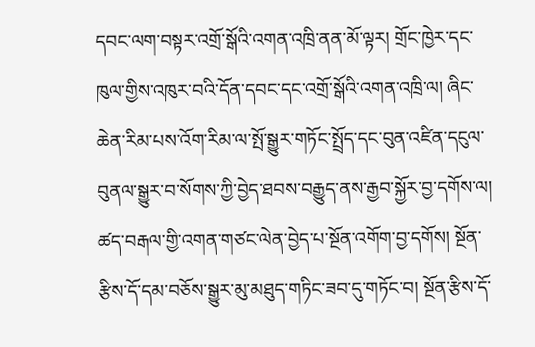དབང་ལག་བསྟར་འགྲོ་སྒོའི་འགན་འཁྲི་ནན་མོ་ལྟར། གྲོང་ཁྱེར་དང་ཁུལ་གྱིས་འཁུར་བའི་དོན་དབང་དང་འགྲོ་སྒོའི་འགན་འཁྲི་ལ། ཞིང་ཆེན་རིམ་པས་འོག་རིམ་ལ་སྤོ་སྒྱུར་གཏོང་སྤྲོད་དང་བུན་འཛིན་དངུལ་བུནལ་སྒྱུར་བ་སོགས་ཀྱི་བྱེད་ཐབས་བརྒྱུད་ནས་རྒྱབ་སྐྱོར་བྱ་དགོས་ལ། ཚད་བརྒལ་གྱི་འགན་གཙང་ལེན་བྱེད་པ་སྔོན་འགོག་བྱ་དགོས། སྔོན་རྩིས་དོ་དམ་བཅོས་སྒྱུར་མུ་མཐུད་གཏིང་ཟབ་དུ་གཏོང་བ། སྔོན་རྩིས་དོ་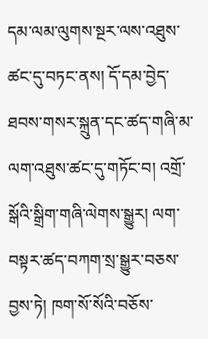དམ་ལམ་ལུགས་སྔར་ལས་འཐུས་ཚང་དུ་བཏང་ནས། དོ་དམ་བྱེད་ཐབས་གསར་སྐྲུན་དང་ཚད་གཞི་མ་ལག་འཐུས་ཚང་དུ་གཏོང་བ། འགྲོ་སྒོའི་སྒྲིག་གཞི་ལེགས་སྒྱུར། ལག་བསྟར་ཚད་བཀག་སྲ་སྒྱུར་བཅས་བྱས་ཏེ། ཁག་སོ་སོའི་བཅོས་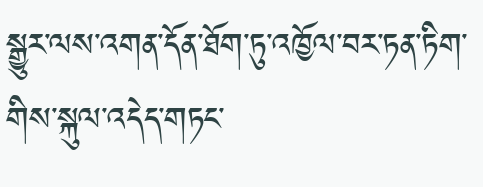སྒྱུར་ལས་འགན་དོན་ཐོག་ཏུ་འཁྱོལ་བར་ཏན་ཏིག་གིས་སྐུལ་འདེད་གཏང་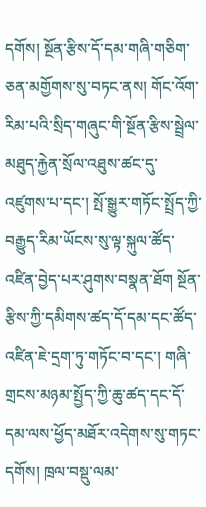དགོས། སྔོན་རྩིས་དོ་དམ་གཞི་གཅིག་ཅན་མགྱོགས་སུ་བཏང་ནས། གོང་འོག་རིམ་པའི་སྲིད་གཞུང་གི་སྔོན་རྩིས་སྦྲེལ་མཐུད་རྐྱེན་སྲོལ་འཐུས་ཚང་དུ་འཛུགས་པ་དང་། སྤོ་སྒྱུར་གཏོང་སྤྲོད་ཀྱི་བརྒྱུད་རིམ་ཡོངས་སུ་ལྟ་སྐུལ་ཚོད་འཛིན་བྱེད་པར་ཤུགས་བསྣན་ཐོག སྔོན་རྩིས་ཀྱི་དམིགས་ཚད་དོ་དམ་དང་ཚོད་འཛིན་ཇེ་དྲག་ཏུ་གཏོང་བ་དང་། གཞི་གྲངས་མཉམ་སྤྱོད་ཀྱི་ཆུ་ཚད་དང་དོ་དམ་ལས་ཕྱོད་མཐོར་འདེགས་སུ་གཏང་དགོས། ཁྲལ་བསྡུ་ལམ་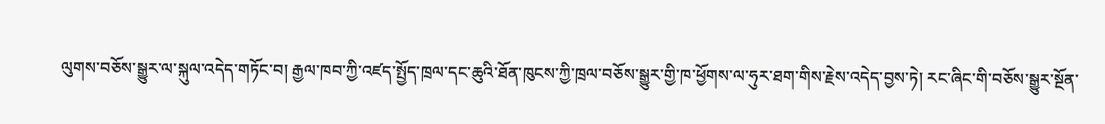ལུགས་བཅོས་སྒྱུར་ལ་སྐུལ་འདེད་གཏོང་བ། རྒྱལ་ཁབ་ཀྱི་འཛད་སྤྱོད་ཁྲལ་དང་ཆུའི་ཐོན་ཁུངས་ཀྱི་ཁྲལ་བཅོས་སྒྱུར་གྱི་ཁ་ཕྱོགས་ལ་ཧུར་ཐག་གིས་རྗེས་འདེད་བྱས་ཏེ། རང་ཞིང་གི་བཅོས་སྒྱུར་སྔོན་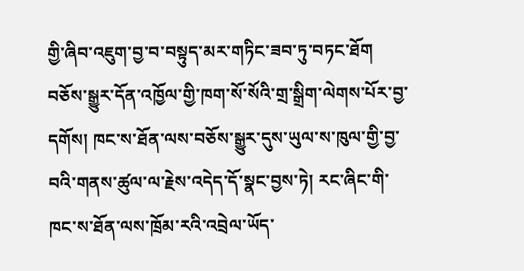གྱི་ཞིབ་འཇུག་བྱ་བ་བསྟུད་མར་གཏིང་ཟབ་ཏུ་བཏང་ཐོག བཅོས་སྒྱུར་དོན་འཁྱོལ་གྱི་ཁག་སོ་སོའི་གྲ་སྒྲིག་ལེགས་པོར་བྱ་དགོས། ཁང་ས་ཐོན་ལས་བཅོས་སྒྱུར་དུས་ཡུལ་ས་ཁུལ་གྱི་བྱ་བའི་གནས་ཚུལ་ལ་རྗེས་འདེད་དོ་སྣང་བྱས་ཏེ། རང་ཞིང་གི་ཁང་ས་ཐོན་ལས་ཁྲོམ་རའི་འབྲེལ་ཡོད་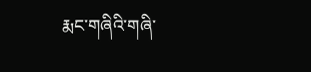རྨང་གཞིའི་གཞི་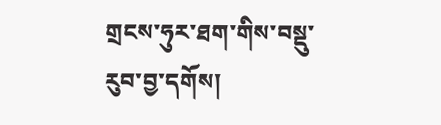གྲངས་ཧུར་ཐག་གིས་བསྡུ་རུབ་བྱ་དགོས།